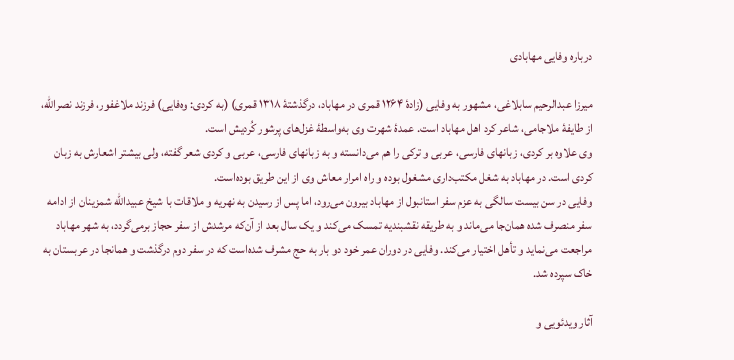درباره وفایی مهابادی

میرزا عبدالرحیم سابلاغی، مشهور به وفایی (زادهٔ ۱۲۶۴ قمری در مهاباد، درگذشتهٔ ۱۳۱۸ قمری) (به کردی: وەفایی) فرزند ملاغفور، فرزند نصرالله، از طایفهٔ ملاجامی، شاعر کرد اهل مهاباد است. عمدهٔ شهرت وی به‌واسطهٔ غزل‌های پرشور کُردیش است.
وی علاوه بر کردی، زبانهای فارسی، عربی و ترکی را هم می‌دانسته و به زبانهای فارسی، عربی و کردی شعر گفته، ولی بیشتر اشعارش به زبان کردی است. در مهاباد به شغل مکتب‌داری مشغول بوده و راه امرار معاش وی از این طریق بوده‌است.
وفایی در سن بیست سالگی به عزم سفر استانبول از مهاباد بیرون می‌رود، اما پس از رسیدن به نهریه و ملاقات با شیخ عبیدالله شمزینان از ادامه سفر منصرف شده همان‌جا می‌ماند و به طریقه نقشبندیه تمسک می‌کند و یک سال بعد از آن‌که مرشدش از سفر حجاز برمی‌گردد، به شهر مهاباد مراجعت می‌نماید و تأهل اختیار می‌کند. وفایی در دوران عمر خود دو بار به حج مشرف شده‌است که در سفر دوم درگذشت و همانجا در عربستان به خاک سپرده شد.

آثار ویدئویی و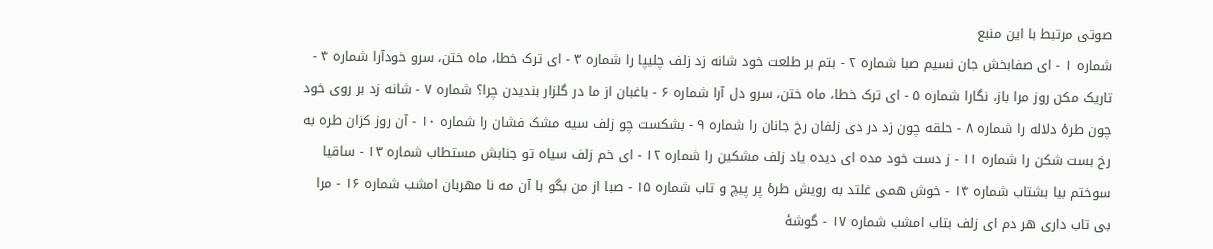صوتی مرتبط با این منبع
شماره ۱ - ای صفابخش جان نسیم صبا شماره ۲ - بتم بر طلعت خود شانه زد زلف چلیپا را شماره ۳ - ای ترک خطا، ماه ختن، سرو خودآرا شماره ۴ - تاریک مکن روز مرا باز، نگارا شماره ۵ - ای ترک خطا، ماه ختن، سرو دل آرا شماره ۶ - باغبان از ما در گلزار بندیدن چرا؟ شماره ۷ - شانه زد بر روی خود چون طرهٔ دلاله را شماره ۸ - حلقه چون زد در دی زلفان رخ جانان را شماره ۹ - بشکست چو زلف سیه مشک فشان را شماره ۱۰ - آن روز کزان طره به رخ بست شکن را شماره ۱۱ - ز دست خود مده ای دیده یاد زلف مشکین را شماره ۱۲ - ای خم زلف سیاه تو جنابش مستطاب شماره ۱۳ - ساقیا سوختم بیا بشتاب شماره ۱۴ - خوش همی غلتد به رویش طرهٔ پر پیچ و تاب شماره ۱۵ - صبا از من بگو با آن مه نا مهربان امشب شماره ۱۶ - مرا بی تاب داری هر دم ای زلف بتاب امشب شماره ۱۷ - گوشهٔ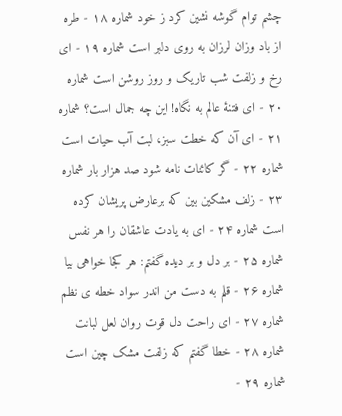چشم توام گوشه نشین کرد ز خود شماره ۱۸ - طره از باد وزان لرزان به روی دلبر است شماره ۱۹ - ای رخ و زلفت شب تاریک و روز روشن است شماره ۲۰ - ای فتنهٔ عالم به نگاه! این چه جمال است؟ شماره ۲۱ - ای آن که خطت سبز، لبت آب حیات است شماره ۲۲ - گر کائنات نامه شود صد هزار بار شماره ۲۳ - زلف مشکین بین که برعارض پریشان کرده است شماره ۲۴ - ای به یادت عاشقان را هر نفس شماره ۲۵ - بر دل و بر دیده گفتم: هر کجا خواهی بیا شماره ۲۶ - قلم به دست من اندر سواد خطه ی نظم شماره ۲۷ - ای راحت دل قوت روان لعل لبانت شماره ۲۸ - خطا گفتم که زلفت مشک چین است شماره ۲۹ -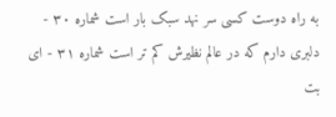به راه دوست کسی سر نهد سبک بار است شماره ۳۰ - دلبری دارم که در عالم نظیرش کم تر است شماره ۳۱ - ای بت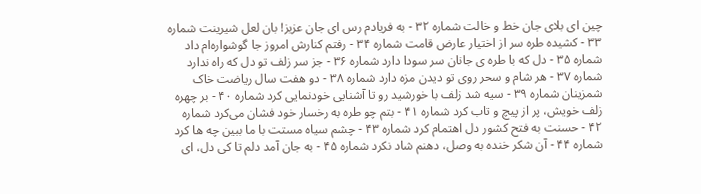چین ای بلای جان خط و خالت شماره ۳۲ - به فریادم رس ای جان عزیز! بان لعل شیرینت شماره ۳۳ - کشیده طره سر از اختیار عارض قامت شماره ۳۴ - رفتم کنارش امروز جا گوشواره‌ام داد شماره ۳۵ - دل که با طره ی جانان سر سودا دارد شماره ۳۶ - جز سر زلف تو دل که راه ندارد شماره ۳۷ - هر شام و سحر روی تو دیدن مزه دارد شماره ۳۸ - دو هفت سال ریاضت خاک شمزینان شماره ۳۹ - سیه شد زلف با خورشید رو تا آشنایی خودنمایی کرد شماره ۴۰ - بر چهره زلف خویش، پر از پیچ و تاب کرد شماره ۴۱ - بتم چو طره به رخسار خود فشان می‌کرد شماره ۴۲ - حسنت به فتح کشور دل اهتمام کرد شماره ۴۳ - چشم سیاه مستت با ما ببین چه ها کرد شماره ۴۴ - آن شکر خنده به وصل، دهنم شاد نکرد شماره ۴۵ - به جان آمد دلم تا کی دل، ای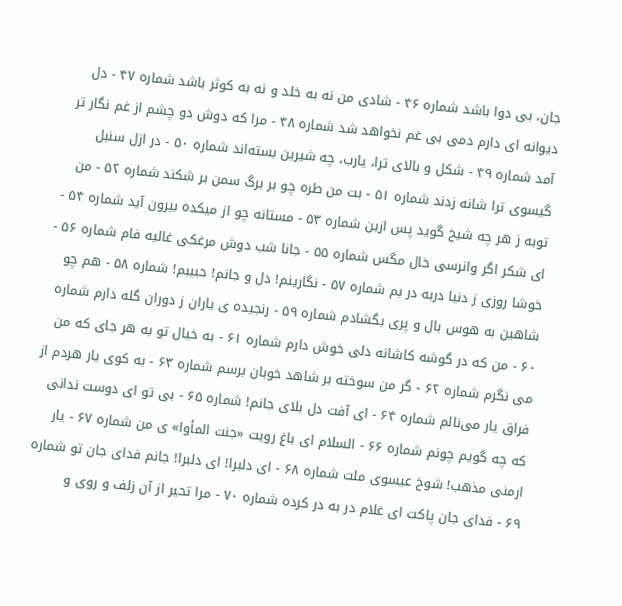جان، بی دوا باشد شماره ۴۶ - شادی من نه به خلد و نه به کوثر باشد شماره ۴۷ - دل دیوانه ای دارم دمی بی غم نخواهد شد شماره ۴۸ - مرا که دوش دو چشم از غم نگار تر آمد شماره ۴۹ - شکل و بالای ترا، یارب، چه شیرین بسته‌اند شماره ۵۰ - در ازل سنبل گیسوی ترا شانه زدند شماره ۵۱ - بت من طره چو بر برگ سمن بر شکند شماره ۵۲ - من توبه ز هر چه شیخ گوید پس ازین شماره ۵۳ - مستانه چو از میکده بیرون آید شماره ۵۴ - ای شکر اگر وانرسی خال مگس شماره ۵۵ - جانا شب دوش مرغکی غالیه فام شماره ۵۶ - خوشا روزی ز دنیا دربه در بم شماره ۵۷ - نگارینم! دل و جانم! حبیبم! شماره ۵۸ - هم چو شاهین به هوس بال و پری بگشادم شماره ۵۹ - رنجیده ی یاران ز دوران گله دارم شماره ۶۰ - من که در گوشه کاشانه دلی خوش دارم شماره ۶۱ - به خیال تو به هر جای که من می نگرم شماره ۶۲ - گر من سوخته بر شاهد خوبان برسم شماره ۶۳ - به کوی یار هردم از فراق یار می‌نالم شماره ۶۴ - ای آفت دل بلای جانم! شماره ۶۵ - بی تو ای دوست ندانی که چه گویم چونم شماره ۶۶ - السلام ای باغ رویت «جنت المأوا» ی من شماره ۶۷ - یار ارمنی مذهب! شوخ عیسوی ملت شماره ۶۸ - ای دلبرا! ای دلبرا! جانم فدای جان تو شماره ۶۹ - فدای جان پاکت ای غلام در به در کرده شماره ۷۰ - مرا تحیر از آن زلف و روی و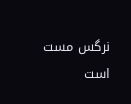نرگس مست است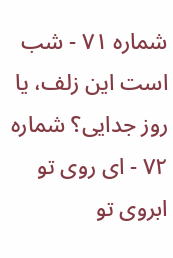شماره ۷۱ - شب است این زلف، یا روز جدایی؟ شماره ۷۲ - ای روی تو ابروی تو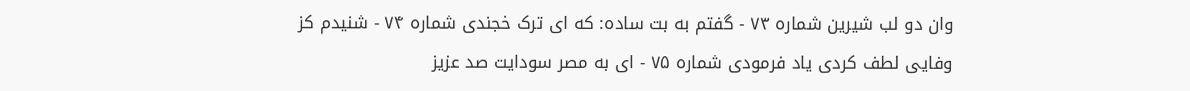وان دو لب شیرین شماره ۷۳ - گفتم به بت ساده: که ای ترک خجندی شماره ۷۴ - شنیدم کز وفایی لطف کردی یاد فرمودی شماره ۷۵ - ای به مصر سودایت صد عزیز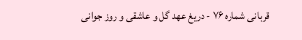قربانی شماره ۷۶ - دریغ عهد گل و عاشقی و روز جوانی